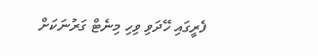ފެރީގައި ހޭދަވި ވިހި މިނެޓް ގަރުނަކަށް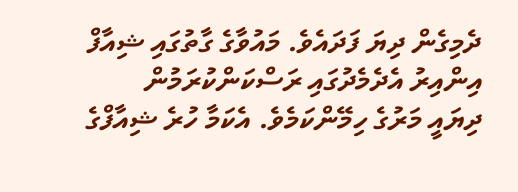ދެމިގެން ދިޔަ ފަދައެވެ. މައުވާގެ ގާތުގައި ޝިއާފް އިންއިރު އެދެމެދުގައި ރަސްކަންކުރަމުން ދިޔައީ މަރުގެ ހިމޭންކަމެވެ. އެކަމާ ހުރެ ޝިއާފްގެ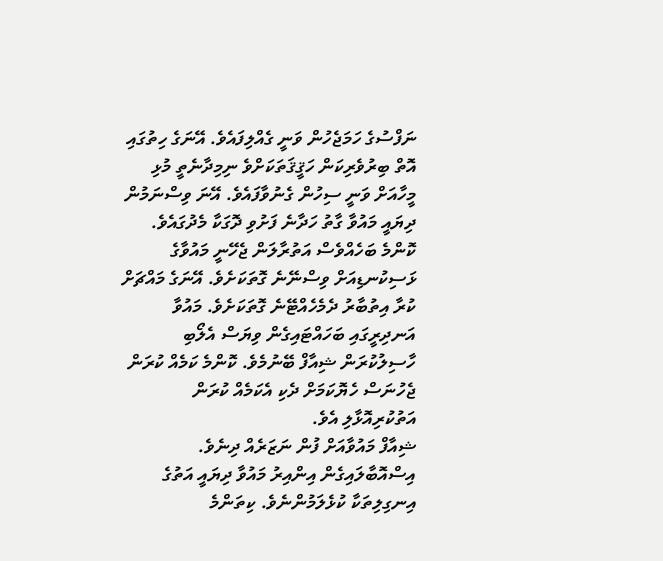ނަފްސުގެ ހަމަޖެހުން ވަނީ ގެއްލިފައެވެ. އޭނަގެ ހިތުގައި އޮތް ބިރުވެރިކަން ހަޤީޤަތަކަށްވެ ނިމިދާނެތީ މުޅި މީހާއަށް ވަނީ ސިހުން ގެނުވާފައެވެ. އޭނަ ވިސްނަމުން ދިޔައީ މައުވާ ގާތު ހަދާނެ ފަށުވި ދޮގަކާ މެދުގައެވެ. ކޮންމެ ބަހެއްވެސް އަތުރާލަން ޖެހޭނީ މައުވާގެ ޅަސިކުނޑިއަށް ވިސްނޭނެ ގޮތަކަށެވެ. އޭނަގެ މައްޗަށް ކުރާ އިތުބާރު ދެމެހެއްޓޭނެ ގޮތަކަށެވެ. މައުވާ އަނދިރީގައި ބަހައްޓައިގެން ވިޔަސް އެލޯބި ހާސިލުކުރަން ޝިއާފް ބޭނުމެވެ. ކޮންމެ ކަމެއް ކުރަން ޖެހުނަސް ހެޔޮކަމަށް ދެކި އެކަމެއް ކުރަން އަތުކުރިއޮޅާލި އެވެ.
ޝިއާފް މައުވާއަށް ފުން ނަޒަރެއް ދިނެވެ. އިސްއޮބާލައިގެން އިންއިރު މައުވާ ދިޔައީ އަތުގެ އިނގިލިތަކާ ކުޅެލަމުންނެވެ. ކިތަންމެ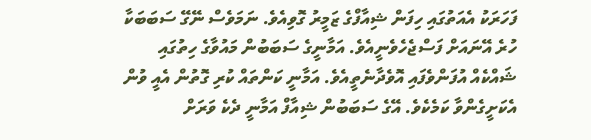ފަހަރަކު އެއަތުގައި ހިފަން ޝިއާފްގެ ޒަމީރު ގޮވިއެވެ. ނަމަވެސް ނޭގޭ ސަބަބަކާ ހުރެ އޭނައަށް ފަސްޖެހެވެނީއެވެ. އަމާނީގެ ސަބަބުން މައުވާގެ ހިތުގައި ޝައްކެއް އުފަންވެފައި އޮވެދާނެތީއެވެ. އަމާނީ ކަންތައް ކުރި ގޮތުން އެއީ ވުން އެކަށީގެންވާ ކަމެކެވެ. އޭގެ ސަބަބުން ޝިއާފް އަމާނީ ދެކެ ވަރަށް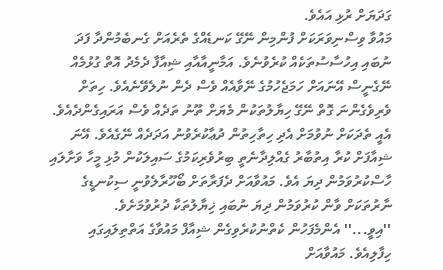ގަދަޔަށް ރުޅި އައެވެ.
މައުވާ ވިސްނިވަރަކަށް ފުންމިން ނޭގޭ ކަނޑެއްގެ ތެރެއަށް ގެނބެމުންދާ ފަދަ ނުބައި އިހުސާސުތަކެއް ކުރެވުނެވެ. އަމާނީއާއާއި ޝިއާފާ ދެމެދު އޮތް ގުޅުމެއް ނޭގެނީސް އޭނައަށް ހަމަޖެހުމުގެ ނޭވާއެއް ވެސް ދެން ނުލެވޭނެއެވެ. ހިތަށް ވެރިވެގެންނަ ގޮތް ނޭގޭ ހިޔާލުތަކުން މެޔަށް ތޫނު ތަދެއް ވެސް އަރައިގެންދެއެވެ. އެއީ ތެދަކަށް ނުވުމަށް އެދި ހިތާހިތުން ދުޢާކުރެވުނު އަދަދެއް ނޭގެއެވެ. އޭނަ ޝިއާފަށް ކުރާ އިތުބާރު ގެއްލިދާނެތީ ބިރުވެރިކަމުގެ ސައިލަކުން މުޅި މީހާ ވަށާލައި ހާސްކުރުވަމުން ދިޔަ އެވެ. މައުވާއަށް ދެފަރާތަށް ބޯހޫރާލެވުނީ ސިކުނޑީގެ ނާރުތަކަށް ވާން ކުރުވަމުން ދިޔަ ނުބައި ޚިޔާލުތަކާ ދުރުވުމަށެވެ.
''އިވީ...'' އެންމެފަހުން ކެތްނުކުރެވިގެން ޝިއާފް މައުވާގެ އަތްތިލައިގައި ހިފާލިއެވެ. މައުވާއަށް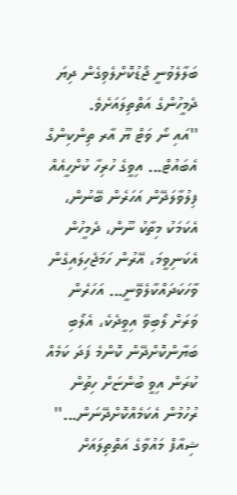ބަލާލެވުނީ ޖޯޑުކޮށްލެވިގެން ދިޔަ ދެމީހުންގެ އަތްތިލައަށެވެ.
''އައި ނޯ ވަޓް ޔޫ އާރ ތިންކިންގް އެބައުޓް... އިވީގެ ހުރިހާ ކުށްހީއެއް ފިލުވާލަދޭން އަހަރެން ބޭނުން، އެކަމަކު މިތާކު ނޫން، ދެމީހުން އެކަނިވީމަ، އޭރުން ހަމަޖެހިލައިގެން ވާހަކަދައްކާލެވޭނީ... އަހަރެން ވަރަށް ލޯބިވޭ އިވީދެކެ، އެލޯބި ބަޔާންކޮށްދޭން ކޮންމެ ފަދަ ކަމެއް ކުރަން އިވީ ބުންޏަށް ހިތުން ރުހުމުން އެކަމެއްކޮށްދޭނަން...'' ޝިއާފް މައުވާގެ އަތްތިލައަށް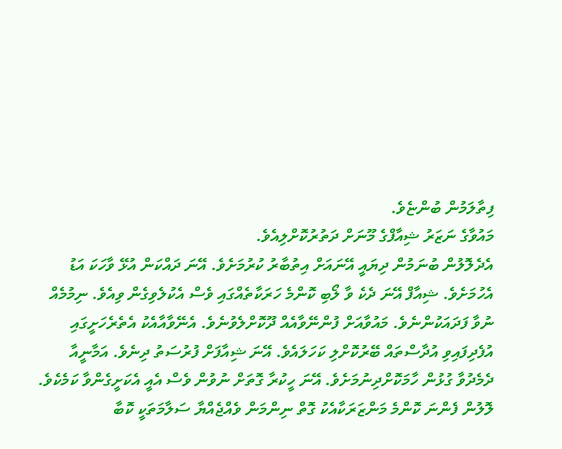ފިތާލަމުން ބުންޏެވެ.
މައުވާގެ ނަޒަރު ޝިއާފްގެ މޫނަށް ދަތުރުކޮށްލިއެވެ.
އެދެލޮލުން ބުނަމުން ދިޔައީ އޭނައަށް އިތުބާރު ކުރުމަށެވެ. އޭނަ ދައްކަން އުޅޭ ވާހަކަ އަޑު އެހުމަށެވެ. ޝިއާފް އޭނަ ދެކެ ވާ ލޯބި ކޮންމެ ހަރަކާތެއްގައި ވެސް އެކުލެވިގެން ވިއެވެ. ނިމުމެއް ނުވާ ފަދައަކުންނެވެ. މައުވާއަށް ފުންނޭވާއެއް ދޫކޮށްލެވުނެވެ. އެނޭވާއާއެކު އެތެރެހަށީގައި އުފެދިފައިވި އުދާސްތައް ބޭރުކޮށްލި ކަހަލައެވެ. އޭނަ ޝިއާފަށް ފުރުސަތު ދިނެވެ. އަމާނީއާ ދެމެދުވާ ގުޅުން ހާމަކޮށްދިނުމަށެވެ. އޭނަ ހީކުރާ ގޮތަށް ނުވުން ވެސް އެއީ އެކަށީގެންވާ ކަމެކެވެ. ލޮލުން ފެންނަ ކޮންމެ މަންޒަރަކާއެކު ގޮތް ނިންމަން ވެއްޖެއްޔާ ސަލާމަތަކީ ކޮބާ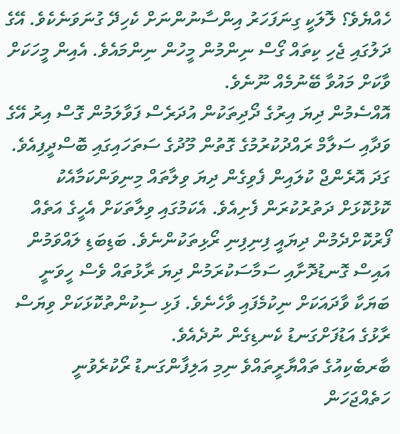ހެއްޔެވެ؟ ލޮލަކީ ގިނަފަހަރު އިންސާނުންނަށް ކެހިދޭ ގުނަވަނެކެވެ. އޭގެ ދަލުގައި ޖެހި ކިތައް ގޯސް ނިންމުން މީހުން ނިންމައެވެ. އެއިން މީހަކަށް ވާކަށް މައުވާ ބޭނުމެއް ނޫނެވެ.
އޮއްސެމުން ދިޔަ އިރުގެ ދޯދިތަކުން އުދަރެސް ފަވާލަމުން ގޮސް އިރު އޭގެ ވަދާއި ސަލާމް ރައްދުކުރުމުގެ ގޮތުން މޫދުގެ ސަތަހައިގައި ބޮސްދީފިއެވެ. ގަދަ އޮރެންޖް ކުލައިން ފެވިގެން ދިޔަ ވިލާތައް މިނިވަންކަމާއެކު ކޮޅުކޮޅަށް ދަތުރުކުރަން ފެށިއެވެ. އެކަމުގައި ވިލާތަކަށް އެހީގެ އަތެއް ފޯރުކޮށްދެމުން ދިޔައީ ފިނިފިނި ރޯޅިތަކުންނެވެ. ބަޑިބަޑި ލައްވަމުން އައިސް ގޮނޑުދޮށާއި ސަމާސަކުރަމުން ދިޔަ ރާޅުތައް ވެސް ހީވަނީ ބަޔަކާ ވާދައަކަށް ނިކުމެފައި ވާހެނެވެ. ފަޅި ސިކުންތުކޮޅަކަށް ވިޔަސް ރާޅުގެ އަޑުފަށްގަނޑު ކެނޑިގެން ނުދެއެވެ.
ބާރބެކިއުގެ ތައްޔާރީތައްވެ ނިމި އަލިފާންގަނޑު ރޯކުރެވުނީ ހަތެއްޖަހަން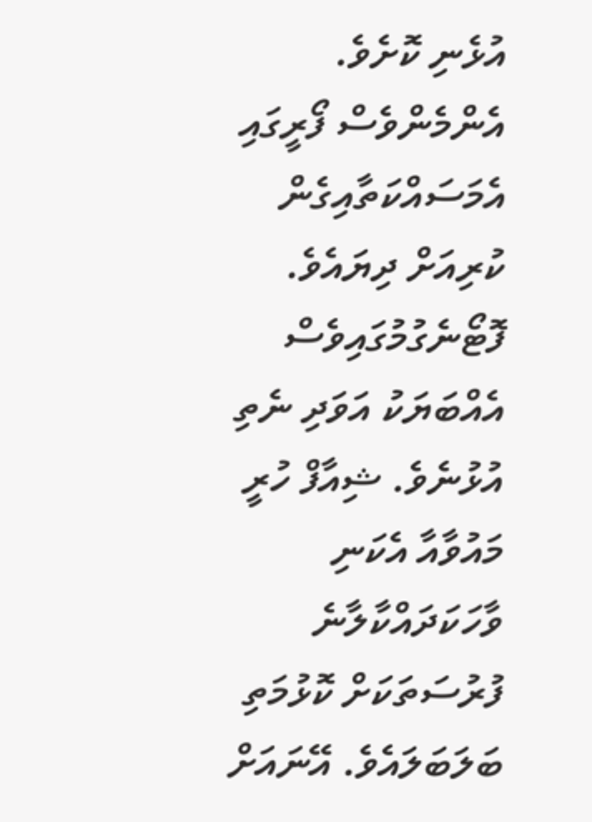އުޅެނި ކޮށެވެ. އެންމެންވެސް ފޯރީގައި އެމަސައްކަތާއިގެން ކުރިއަށް ދިޔައެވެ. ފޮޓޯނެގުމުގައިވެސް އެއްބަޔަކު އަވަދި ނެތި އުޅުނެވެ. ޝިއާފް ހުރީ މައުވާއާ އެކަނި ވާހަކަދައްކާލާނެ ފުރުސަތަކަށް ކޮޅުމަތި ބަލަބަލައެވެ. އޭނައަށް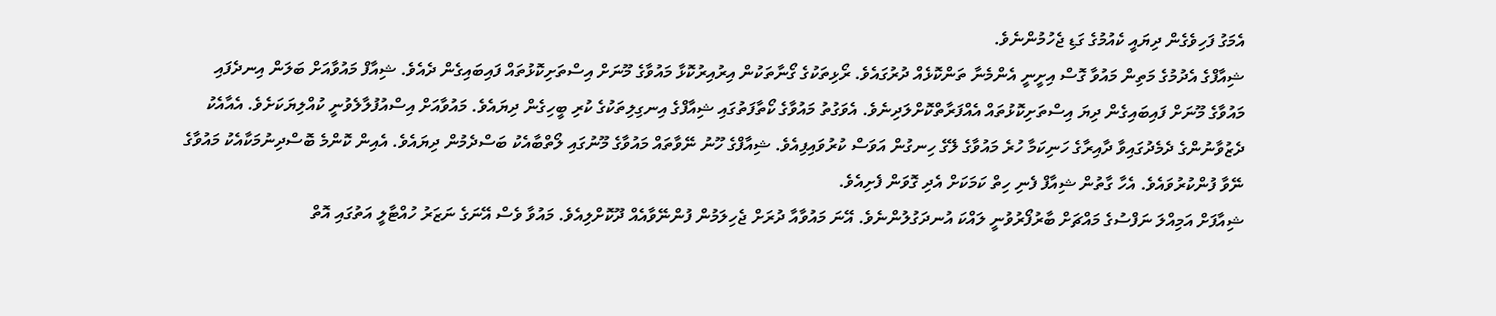އެމަގު ފަހިވެގެން ދިޔައީ ކެއުމުގެ ގަޑި ޖެހުމުންނެވެ.
ޝިއާފްގެ އެދުމުގެ މަތިން މައުވާ ގޮސް އިށީނީ އެންމެނާ ތަންކޮޅެއް ދުރުގައެވެ. ރޯޅިތަކުގެ ގޯނާތަކުން އިރުއިރުކޮޅާ މައުވާގެ މޫނަށް އިސްތަށިކޮޅުތައް ފައިބައިގެން ދެއެވެ. ޝިއާފް މައުވާއަށް ބަލަން އިނދެފައި މައުވާގެ މޫނަށް ފައިބައިގެން ދިޔަ އިސްތަށިކޮޅުތައް އެއްފަރާތްކޮށްލަދިނެވެ. އެވަގުތު މައުވާގެ ކޯތާފަތުގައި ޝިއާފްގެ އިނގިލިތަކުގެ ކުރި ބީހިގެން ދިޔައެވެ. މައުވާއަށް އިސްއުފުލާލެވުނީ ކުއްލިޔަކަށެވެ. އެއާއެކު ދެޒުވާނުންގެ ދެމެދުގައިވާ ދާއިރާގެ ހަނިކަމާ ހުރެ މައުވާގެ ލޭގެ ހިނގުން އަވަސް ކުރުވައިފިއެވެ. ޝިއާފްގެ ހޫނު ނޭވާތައް މައުވާގެ މޫނުގައި ލޯތްބާއެކު ބަސްދެމުން ދިޔައެވެ. އެއިން ކޮންމެ ބޮސްދިނުމަކާއެކު މައުވާގެ ނޭވާ ފުންކުރުވައެވެ. އެހާ ގާތުން ޝިއާފް ފެނި ހިތް ކަމަކަށް އެދި ގޮވަން ފެށިއެވެ.
ޝިއާފަށް އަމިއްލަ ނަފްސުގެ މައްޗަށް ބާރުފޯރުވުނީ ލައްކަ އުނދަގުލުންނެވެ. އޭނަ މައުވާއާ ދުރަށް ޖެހިލަމުން ފުންނޭވާއެއް ދޫކޮށްލިއެވެ. މައުވާ ވެސް އޭނަގެ ނަޒަރު ހުއްޓާލީ އަތުގައި އޮތް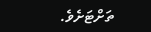ތަށްޓަށެވެ.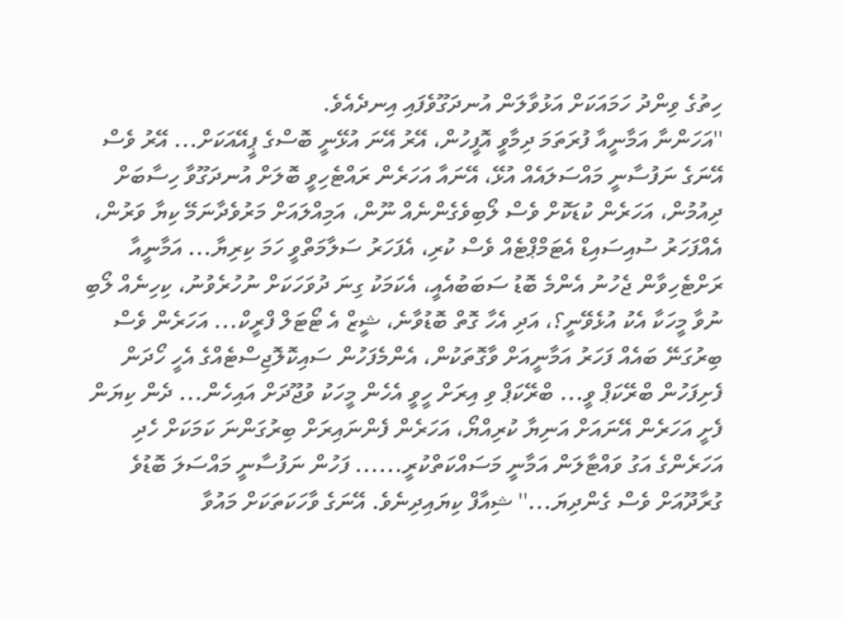ހިތުގެ ވިންދު ހަމައަކަށް އަޅުވާލަން އުނދަގޫވެފައި އިނދެއެވެ.
''އަހަންނާ އަމާނީއާ ފުރަތަމަ ދިމާވީ އޮފީހުން، އޭރު އޭނަ އުޅޭނީ ބޮސްގެ ޕީއޭއަކަށް... އޭރު ވެސް އޭނަގެ ނަފުސާނީ މައްސަލައެއް އުޅޭ، އޭނައާ އަހަރެން ރައްޓެހިވީ ބޮލަށް އުނދަގޫވާ ހިސާބަށް ދިއުމުން، އަހަރެން ކުޑަކޮށް ވެސް ލޯބިވެގެންނެއް ނޫން، އަމިއްލައަށް މަރުވެދާނަމޭ ކިޔާ ވަރުން، އެއްފަހަރު ސުއިސައިޑް އެޓަމްޕްޓެއް ވެސް ކުރި، އެފަހަރު ސަލާމަތްވީ ހަމަ ކިރިޔާ... އަމާނީއާ ރަށްޓެހިވާން ޖެހުނު އެންމެ ބޮޑު ސަބަބުއެއީ، އެކަމަކު ގިނަ ދުވަހަކަށް ނުހުރެވުނު، ކިހިނެއް ލޯބި ނުވާ މީހަކާ އެކު އުޅެވޭނީ؟، އަދި އެހާ ގޮތް ބޮޑުވާނެ، ޝީޒް އެ ޓޯޓަލް ފްރީކް... އަހަރެން ވެސް ބިރުގަނޭ ބައެއް ފަހަރު އަމާނީއަށް ވާގޮތަކުން، އެންމެފަހުން ސައިކޮލޮޖިސްޓެއްގެ އެހީ ހޯދަން ފެށިފަހުން ބްރޭކަޕް ވީ... ބްރޭކަޕް ވި އިރަށް ހީވީ އެހެން މީހަކު ވުޖޫދަށް އައިހެން... ދެން ކިޔަން ފެށީ އަހަރެން އޭނައަށް އަނިޔާ ކުރިއްޔޯ، އަހަރެން ފެންނައިރަށް ބިރުގަންނަ ކަމަކަށް ހެދި އަހަރެންގެ އަގު ވައްޓާލަން އަމާނީ މަސައްކަތްކުރީ...... ފަހުން ނަފުސާނީ މައްސަލަ ބޮޑުވެ ގުރާދޫއަށް ވެސް ގެންދިޔަ...'' ޝިއާފް ކިޔައިދިނެވެ. އޭނަގެ ވާހަކަތަކަށް މައުވާ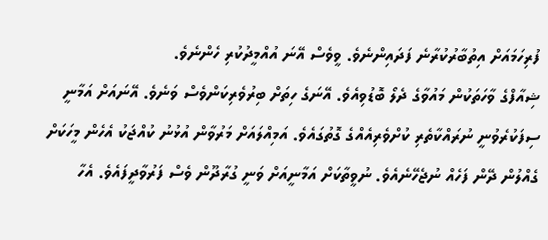ފުރިހަމައަށް އިތުބާރުކުރާނެ ފަދައިންނެވެ. ވީވެސް އޭނަ އުއްމީދުކުރި ހެންނެވެ.
ޝިއާފްގެ ވާހަތަކުން މައުވާގެ ދެލޯ ބޮޑުވިއެވެ. އޭނަގެ ހިތަށް ބިރުވެރިކަންވެސް ވަނެވެ. އޭނައަށް އަމާނީ ސިފަކުރެވުނީ ނުރައްކާތެރި ކުށްވެރިއެއްގެ ގޮތުގައެވެ. އަމިއްލައަށް މަރުވާން އުޅުނު ކުއްޖަކު އެހެން މީހަކަށް ގެއްލުން ދޭން ފަހެއް ނުޖެހޭނެއެވެ. ނުވީތާކަށް އަމާނީއަށް ވަނީ ގުރާދޫން ވެސް ފަރުވާދީފައެވެ. އެހާ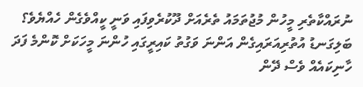ނުރައްކާތެރި މީހުން މުޖުތަމައު ތެރެއަށް ދޫކުރެވިފައި ވަނީ ކީއްވެގެން ހެއްޔެވެ؟ ބަލިގަނޑު އުތުރިއަރައިގެން އަންނަ ވަގުތު ކައިރީގައި ހުންނަ މީހަކަށް ކޮންމެ ފަދަ ހާނިކައެއް ވެސް ދޭން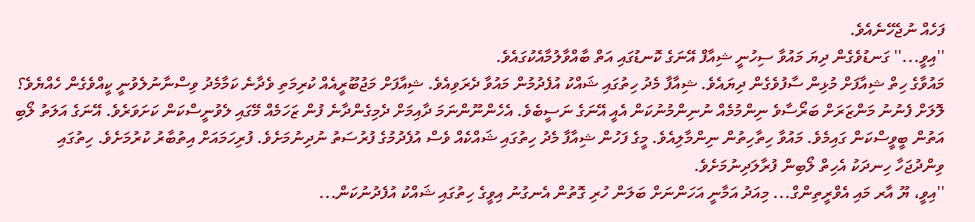ފަހެއް ނުޖެހޭނެއެވެ.
''އިވީ...'' ގަނޑުވެގެން ދިޔަ މައުވާ ސިހުނީ ޝިއާފް އޭނަގެ ކޮނޑުގައި އަތް ބާއްވާލުމާއެކުގައެވެ.
މައުވާގެ ހިތް ޝިއާފަށް މުޅިން ސާފުވެގެން ދިޔައެވެ. ޝިއާފާ މެދު ހިތުގައި ޝައްކު އުފެދުމުން މައުވާ ދެރަވިއެވެ. ޝިއާފަށް މަޖުބޫރީއެއް ކުރިމަތި ވެދާނެ ކަމާމެދު ވިސްނާނުލެވުނީ ކީއްވެގެން ހެއްޔެވެ؟ ލޮލަށް ފެނުނު މަންޒަރަށް ބަރޯސާވެ ނިންމުމެއް ނުނިންމުނުކަން އެއީ އޭނަގެ ނަސީބެވެ. އެހެންނޫންނަމަ ދާއިމަށް ދެމިގެންދާނެ ފުން ޒަހަމެއް މޭގައި ލެވުނީސްކަން ކަށަވަރެވެ. އޭނަގެ އަލަތު ލޯބި އަތުން ބީވީސްކަން ގައިމެވެ. މައުވާ ހިތާހިތުން ނިންމާލިއެވެ. މީގެ ފަހުން ޝިއާފާ މެދު ހިތުގައި ޝައްކެއް ވެސް އުފެދުމުގެ ފުރުސަތު ނުދިނުމަށެވެ. ފުރިހަމައަށް އިތުބާރު ކުރުމަށެވެ. ހިތުގައި ވިންދުޖަހާ ހިނދަކު އެހިތް ލޯބިން ފުރާލަދިނުމަށެވެ.
''އިވީ، ޔޫ އާރ މައި އެވްރީތިންގް... މިއަދު އަމާނީ އަހަންނަށް ބަލަން ހުރި ގޮތުން އެނގުނު އިވީގެ ހިތުގައި ޝައްކު އުފެދުނުކަން...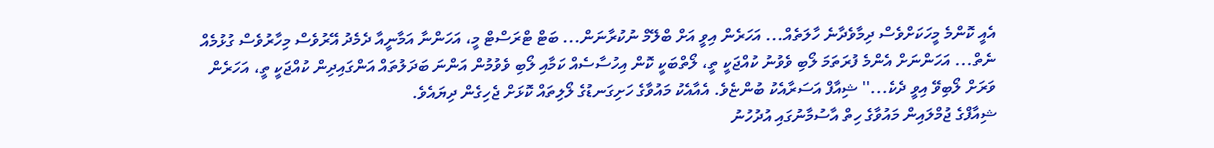އެއީ ކޮންމެ މީހަކަށްވެސް ދިމާވެދާނެ ހާލަތެއް... އަހަރެން އިވީ އަށް ބްލޭމް ނުކުރާނަން... ބަޓް ޓްރަސްޓް މީ، އަހަންނާ އަމާނީއާ ދެމެދު އޭރުވެސް މިހާރުވެސް ގުޅުމެއް ނެތް... އަހަންނަށް އެންމެ ފުރަތަމަ ލޯބި ވެވުނު ކުއްޖަކީ ތީ، ލޯތްބަކީ ކޮން އިހުސާސެއް ކަމާއި ލޯބި ވެވުމުން އަންނަ ބަދަލުތައް އަންގައިދިން ކުއްޖަކީ ތީ، އަހަރެން ވަރަށް ލޯބިވޭ އިވީ ދެކެ...'' ޝިއާފް އަސަރާއެކު ބުންޏެވެ. އެއާއެކު މައުވާގެ ހަށިގަނޑުގެ ލޯލިތައް ކޮޅަށް ޖެހިގެން ދިޔައެވެ.
ޝިއާފްގެ ޖުމްލައިން މައުވާގެ ހިތް އާސުމާނުގައި އުދުހުނު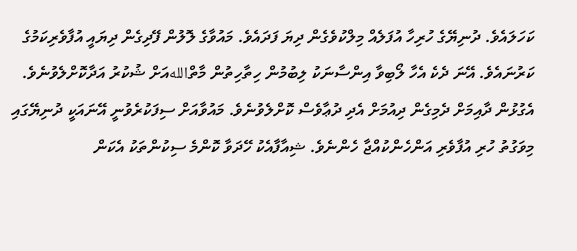ކަހަލައެވެ. ދުނިޔޭގެ ހުރިހާ އުފަލެއް މިލްކުވެގެން ދިޔަ ފަދައެވެ. މައުވާގެ ލޮލުން ފޭދިގެން ދިޔައީ އުފާވެރިކަމުގެ ކަރުނައެވެ. އޭނަ ދެކެ އެހާ ލޯބިވާ އިންސާނަކު ލިބުމުން ހިތާހިތުން މާތްاللهއަށް ޝުކުރު އަދާކޮށްލެވުނެވެ. އެގުޅުން ދާއިމަށް ދެމިގެން ދިއުމަށް އެދި ދުޢާވެސް ކޮށްލެވުނެވެ. މައުވާއަށް ސިފަކުރެވުނީ އޭނައަކީ ދުނިޔޭގައި މިވަގުތު ހުރި އުފާވެރި އަންހެންކުއްޖާ ހެންނެވެ. ޝިއާފާއެކު ހޭދަވާ ކޮންމެ ސިކުންތަކު އެކަން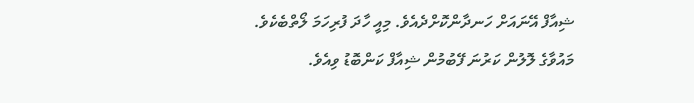ޝިއާފް އޭނައަށް ހަނދާންކޮށްދެއެވެ. މިއީ ހާދަ ފުރިހަމަ ލޯތްބެކެވެ.
މައުވާގެ ލޮލުން ކަރުނަ ފޭބުމުން ޝިއާފް ކަންބޮޑު ވިއެވެ.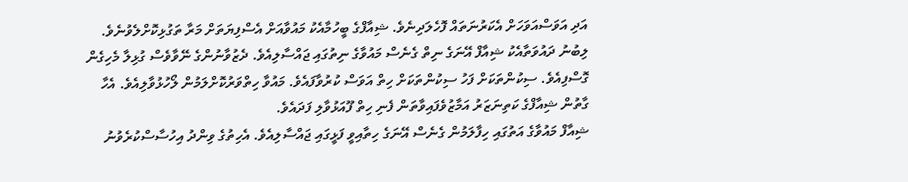އަދި އަވަސްއަވަހަށް އެކަރުނަތައް ފޮހެލަދިނެވެ. ޝިއާފްގެ ބީހުމާއެކު މައުވާއަށް އެސްފިޔަތަށް މަރާ ތަގުޅިކޮށްލެވުނެވެ. ލިބުނު ދައުވަތާއެކު ޝިއާފް އޭނަގެ ނިތް ގެނެސް މައުވާގެ ނިތުގައި ޖައްސާލިއެވެ. ދެޒުވާނުންގެ ނޭވާވެސް ގުޅިލާ މެހިގެން ގޮސްފިއެވެ. ސިކުންތަކަށް ފަހު ސިކުންތަކަށް ހިތް އަވަސް ކުރުވާފައެވެ. މައުވާ ހިތްވަރުކޮށްލަމުން ލޯހުޅުވާލިއެވެ. އެހާ ގާތުން ޝިއާފްގެ ކަތިނަޒަރު އަމާޒުވެފައިވާތަން ފެނި ހިތް ފޫއަޅުވާލި ފަދައެވެ.
ޝިއާފް މައުވާގެ އަތުގައި ހިފާލަމުން ގެނެސް އޭނަގެ ހިތާއިވީ ފަޅީގައި ޖައްސާލިއެވެ. އެހިތުގެ ވިންދު އިހުސާސްކުރެވުނު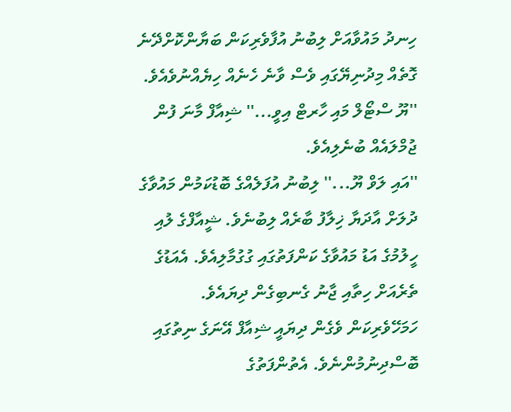ހިނދު މައުވާއަށް ލިބުނު އުފާވެރިކަން ބަޔާންކޮށްދޭނެ ގޮތެއް މިދުނިޔޭގައި ވެސް ވާނެ ހެނެއް ހިޔެއްނުވެއެވެ.
''ޔޫ ސްޓޯލް މައި ހާރޓް އިވީ...'' ޝިއާފް މާނަ ފުން ޖުމްލައެއް ބުނެލިއެވެ.
''އައި ލަވް ޔޫ...'' ލިބުނު އުފަލެއްގެ ބޮޑުކަމުން މައުވާގެ ދުލަށް އާދަޔާ ޚިލާފު ބާރެއް ލިބުނެވެ. ޝީއާފްގެ ލުއި ހީލުމުގެ އަޑު މައުވާގެ ކަންފަތުގައި ގުގުމާލިއެވެ. އެއަޑުގެ ތެރެއަށް ހިތާއި ޖާނު ގެނބިގެން ދިޔައެވެ. ހަމަހޭވެރިކަން ވެގެން ދިޔައީ ޝިއާފް އޭނަގެ ނިތުގައި ބޮސްދިނުމުންނެވެ. އެތުންފަތުގެ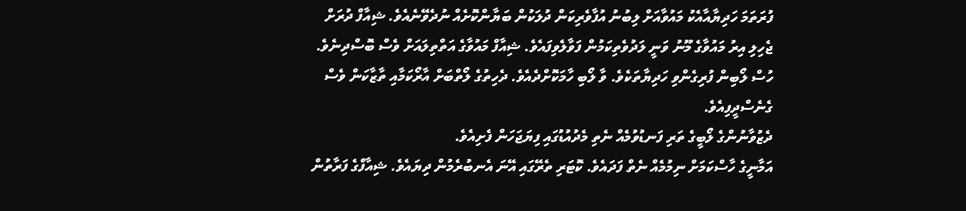ފުރަތަމަ ހަދިޔާއާއެކު މައުވާއަށް ލިބުނު އުފާވެރިކަން ދުލަކުން ބަޔާންކޮށެއް ނުދެވޭނެއެވެ. ޝިއާފް ދުރަށް ޖެހިލި އިރު މައުވާގެ މޫނު ވަނީ ލަދުވެތިކަމުން ފަވާލެވިފައެވެ. ޝިއާފް މައުވާގެ އަތްތިލައަށް ވެސް ބޮސްދިނެވެ. ހުސް ލޯބިން ފުރިގެންވި ހަދިޔާތަކެވެ. ވާ ލޯބި ހާމަކޮށްދެއެވެ. ދެހިތުގެ ލޯތްބަށް އާރޯކަމާއި ތާޒާކަން ވެސް ގެނެސްދީފިއެވެ.
ދެޒުވާނުންގެ ލޯބީގެ ތަރި ފަނޑުވުމެއް ނެތި މެދުއުޑުގައި ފިޔަޖަހަން ފެށިއެވެ.
އަމާނީގެ ހާސްކަމަށް ނިމުމެއް ނެތް ފަދައެވެ. ކޮޓަރި ތެރޭގައި އޭނަ އެނބުރެމުން ދިޔައެވެ. ޝިއާފްގެ ފަރާތުން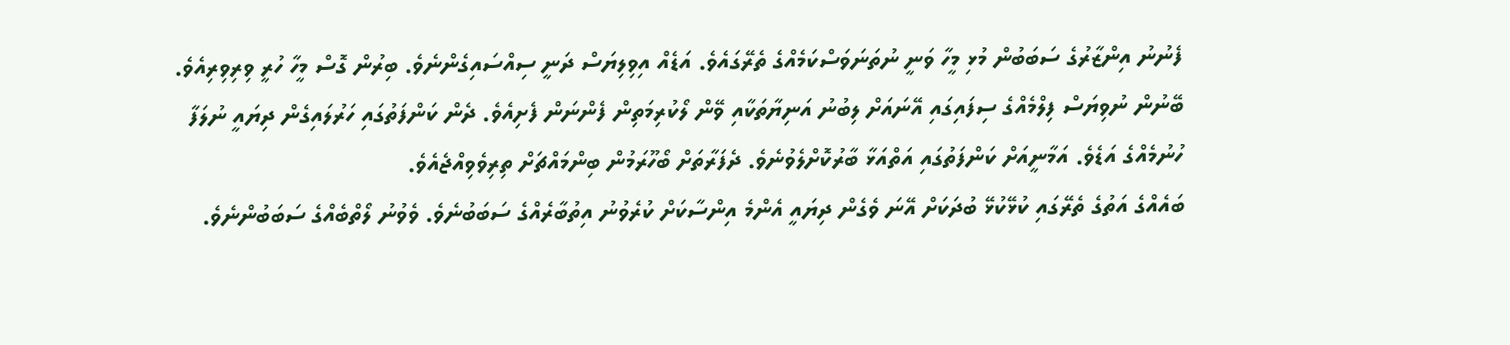ފެނުނު އިންޒާރުގެ ސަބަބުން މުޅި މީހާ ވަނީ ނުތަނަވަސްކަމެއްގެ ތެރޭގައެވެ. އަޑެއް އިވިލިޔަސް ދަނީ ސިއްސައިގެންނެވެ. ބިރުން ގޮސް މީހާ ހުރީ ވިރިވިރިއެވެ. ބޭނުން ނުވިޔަސް ފިލްމެއްގެ ސިފައިގައި އޭނައަށް ލިބުނު އަނިޔާތަކާއި ވޭން ލޯކުރިމަތިން ފެންނަން ފެށިއެވެ. ދެން ކަންފަތުގައި ހަރުލައިގެން ދިޔައީ ނުލަފާ ހުނުމެއްގެ އަޑެވެ. އަމާނީއަށް ކަންފަތުގައި އަތްއަޅާ ބާރުކޮށްލެވުނެވެ. ދެފަރާތަށް ބޯހޫރަމުން ބިންމައްޗަށް ތިރިވެވިއްޖެއެވެ.
ބައެއްގެ އަތުގެ ތެރޭގައި ކުޅޭކުޅޭ ބުދަކަށް އޭނަ ވެގެން ދިޔައީ އެންމެ އިންސާކަށް ކުރެވުނު އިތުބާރެއްގެ ސަބަބުނެވެ. ވެވުނު ލޯތްބެއްގެ ސަބަބުންނެވެ.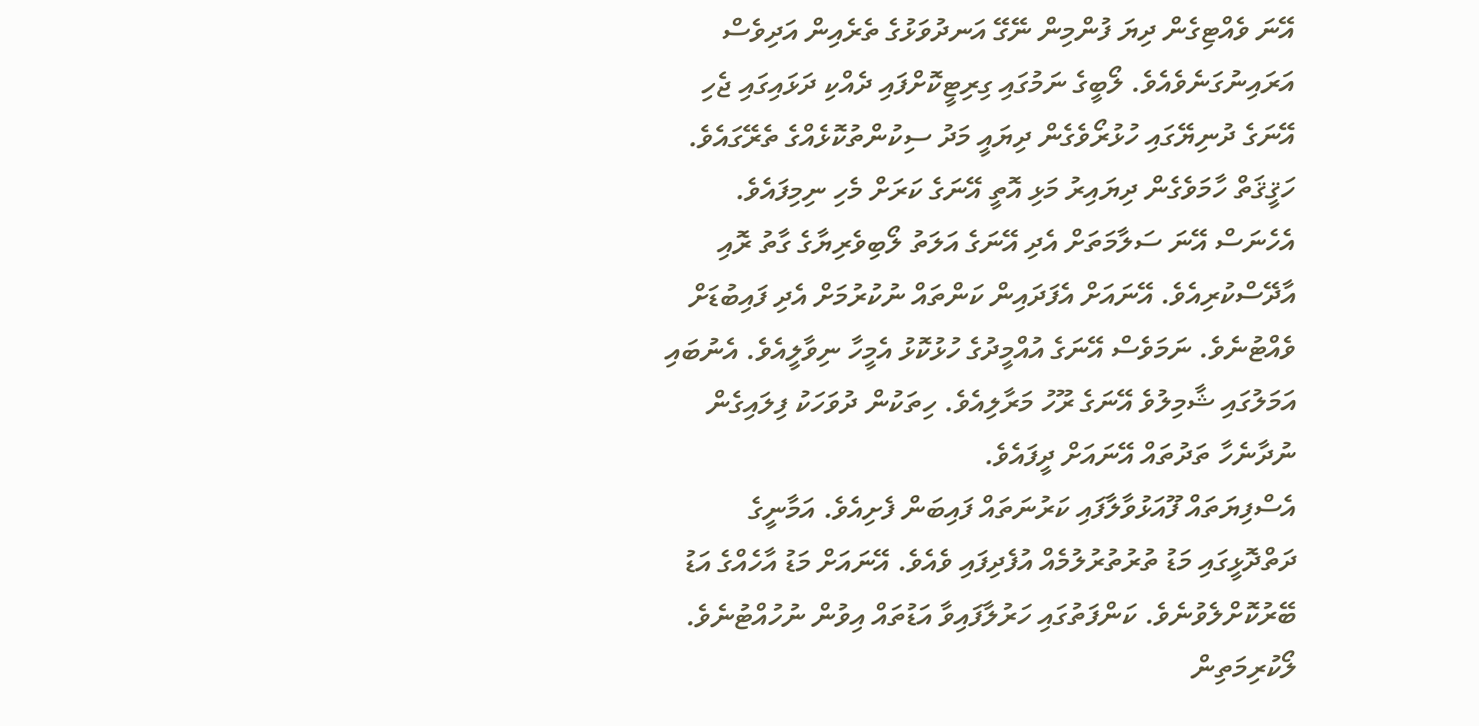އޭނަ ވެއްޓިގެން ދިޔަ ފުންމިން ނޭގޭ އަނދުވަޅުގެ ތެރެއިން އަދިވެސް އަރައިނުގަނެވެއެވެ. ލޯބީގެ ނަމުގައި ގިރިޓީކޮށްފައި ދެއްކި ދަޅައިގައި ޖެހި އޭނަގެ ދުނިޔޭގައި ހުޅުރޯވެގެން ދިޔައީ މަދު ސިކުންތުކޮޅެއްގެ ތެރޭގައެވެ. ހަޤީޤަތް ހާމަވެގެން ދިޔައިރު މަޅި އޮތީ އޭނަގެ ކަރަށް މެހި ނިމިފައެވެ. އެހެނަސް އޭނަ ސަލާމަތަށް އެދި އޭނަގެ އަލަތު ލޯބިވެރިޔާގެ ގާތު ރޮއި އާދޭސްކުރިއެވެ. އޭނައަށް އެފަދައިން ކަންތައް ނުކުރުމަށް އެދި ފައިބުޑަށް ވެއްޓުނެވެ. ނަމަވެސް އޭނަގެ އުއްމީދުގެ ހުޅުކޮޅު އެމީހާ ނިވާލީއެވެ. އެނުބައި އަމަލުގައި ޝާމިލުވެ އޭނަގެ ރޫހު މަރާލިއެވެ. ހިތަކުން ދުވަހަކު ފިލައިގެން ނުދާނެހާ ތަދުތައް އޭނައަށް ދީފައެވެ.
އެސްފިޔަތައް ފޫއަޅުވާލާފައި ކަރުނަތައް ފައިބަން ފެށިއެވެ. އަމާނީގެ ދަތްދޮޅީގައި މަޑު ތުރުތުރުލުމެއް އުފެދިފައި ވެއެވެ. އޭނައަށް މަޑު އާހެއްގެ އަޑު ބޭރުކޮށްލެވުނެވެ. ކަންފަތުގައި ހަރުލާފައިވާ އަޑުތައް އިވުން ނުހުއްޓުނެވެ. ލޯކުރިމަތިން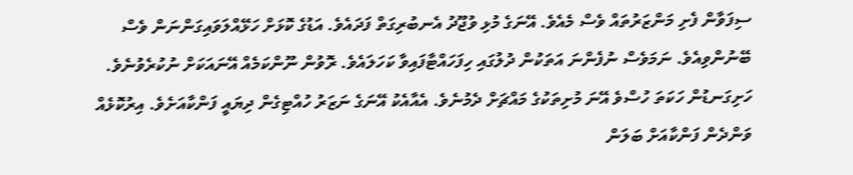ސިފަވާން ފެށި މަންޒަރުތައް ވެސް މެއެވެ. އޭނަގެ މުޅި ވުޖޫދު އެނބުރިގަތް ފަދައެވެ. އަޑުގެ ކޮޅަށް ހަޅޭއްލަވައިގަންނަން ވެސް ބޭނުންވިއެވެ. ނަމަވެސް ނުފެންނަ އަތަކުން ދުލުގައި ހިފަހައްޓާފައިވާ ކަހަލައެވެ. ރޮވުން ނޫންކަމެއް އޭނައަކަށް ނުކުރެވުނެވެ. ހަށިގަނޑުން ހަކަތަ ހުސްވެ އޭނަ މުށިތަކުގެ މައްޗަށް ދެމުނެވެ. އެއާއެކު އޭނަގެ ނަޒަރު ހުއްޓިގެން ދިޔައީ ފަންކާއަށެވެ. އިރުކޮޅެއް ވަންދެން ފަންކާއަށް ބަލަން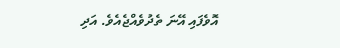އޮވެފައި އޭނަ ތެދުވެއްޖެއެވެ. އަދި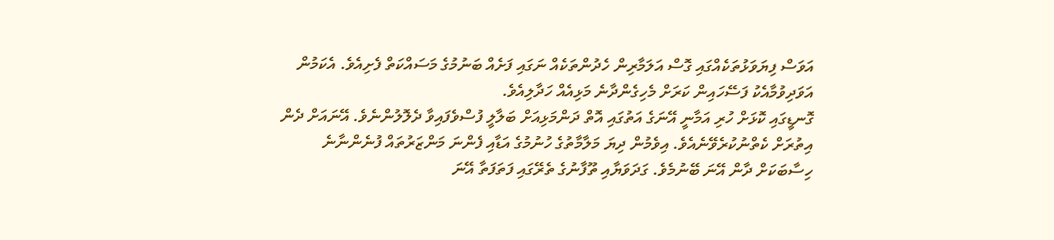އަވަސް ފިޔަވަޅުތަކެއްގައި ގޮސް އަލަމާރިން ހެދުންތަކެއް ނަގައި ފަށެއް ބަނުމުގެ މަސައްކަތް ފެށިއެވެ. އެކަމުން އަވަދިވުމާއެކު ފަސޭހައިން ކަރަށް މެހިގެންދާނެ މަޅިއެއް ހަދާލިއެވެ.
ގޮނޑީގައި ކޮޅަށް ހުރި އަމާނީ އޭނަގެ އަތުގައި އޮތް ދަންމަޅިއަށް ބަލާލީ ފުސްވެފައިވާ ދެލޮލުންނެވެ. އޭނައަށް ދެން އިތުރަށް ކެތްނުކުރެވޭނެއެވެ. އިވެމުން ދިޔަ މަލާމާތުގެ ހުނުމުގެ އަޑާއި ފެންނަ މަންޒަރުތައް ފުނެންނާނެ ހިސާބަކަށް ދާން އޭނަ ބޭނުމެވެ. ގަދަވަޔާއި ތޫފާނުގެ ތެރޭގައި ފަތަފަތާ އޭނަ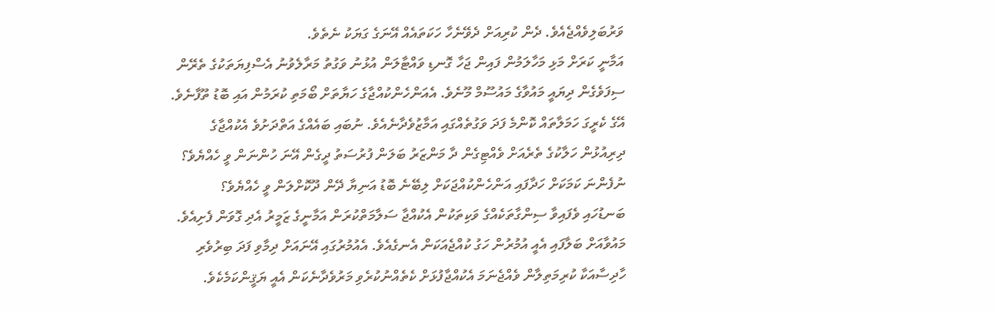ވަރުބަލިވެއްޖެއެވެ. ދެން ކުރިއަށް ދެވޭނެހާ ހަކަތައެއް އޭނަގެ ގަޔަކު ނެތެވެ.
އަމާނީ ކަރަށް މަޅި މަހާލަމުން ފައިން ޖަހާ ގޮނޑި ވައްޓާލަން އުޅުނު ވަގުތު މަރާލެވުނު އެސްފިޔަތަކުގެ ތެރޭން ސިފަވެގެން ދިޔައީ މައުވާގެ މައުސޫމް މޫނެވެ. އެއަންހެންކުއްޖާގެ ހަޔާތަށް ބޯމަތި ކުރަމުން އައި ބޮޑު ތޫފާނެވެ. އޭގެ ކެރީގަ ހަމަލާތައް ކޮންމެ ފަދަ ވަގުތެއްގައި އަމާޒުވެދާނެއެވެ. ނުބައި ބައެއްގެ އަތްދަށުވެ އެކުއްޖާގެ ދިރިއުޅުން ހަލާކުގެ ތެރެއަށް ވެއްޓިގެން ދާ މަންޒަރު ބަލަން ފުރުސަތު ދީގެން އޭނަ ހުންނަން ވީ ހެއްޔެވެ؟ ނުފެންނަ ކަމަކަށް ހަދާފައި އަންހެންކުއްޖަކަށް ލިބޭނެ ބޮޑު އަނިޔާ ދޭން ދޫކޮށްލަން ވީ ހެއްޔެވެ؟
ބަނޑުހައި ވެފައިވާ ސިންގާތަކެއްގެ ވަކިތަކުން އެކުއްޖާ ސަލާމަތްކުރަން އަމާނީގެ ޒަމީރު އެދި ގޮވަން ފެށިއެވެ. މައުވާއަށް ބަލާފައި އެއީ އުމުރުން ހަގު ކުއްޖެއަކަން އެނގެއެވެ. އެއުމުރުގައި އޭނައަށް ދިމާވި ފަދަ ބިރުވެރި ހާދިސާއަކާ ކުރިމަތިލާން ވެއްޖެނަމަ އެކުއްޖާފުޅަށް ކެތެއްނުކުރެވި މަރުވެދާނެކަން އެއީ ޔަޤީންކަމެކެވެ.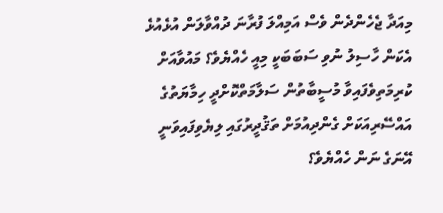މިއަދާ ޖެހެންދެން ވެސް އަމިއްލަ ފުރާނަ ދުއްވާލަން އުޅެއުޅެ އެކަން ހާސިލު ނުވި ސަބަބަކީ މިއީ ހެއްޔެވެ؟ މައުވާއަށް ކުރިމަތިވެފައިވާ މުސީބާތުން ސަލާމަތްކޮށްދީ ހިމާޔަތުގެ އައްސޭރިއަކަށް ގެންދިއުމަށް ތަޤުދީރުގައި ލިޔެވިފައިވަނީ އޭނަގެ ނަން ހެއްޔެވެ؟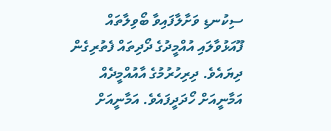ސިކުނޑި ވަށާލާފައިވާ ބޯވިލާތައް ފޫއަޅުވާލައި އުއްމީދުގެ ދޯދިތައް ފެތުރިގެން ދިޔައެވެ. ދިރިހުރުމުގެ އާއުއްމީދެއް އަމާނީއަށް ހޯދަދީފައެވެ. އަމާނީއަށް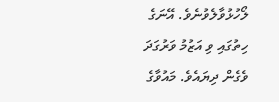ލޯހުޅުވާލެވުނެވެ. އޭނަގެ ހިތުގައި ވި އަޒުމު ވަރުގަދަ ވެގެން ދިޔައެވެ. މައުވާގެ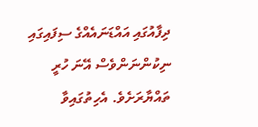ދިފާއުގައި އައްޑަނައެއްގެ ސިފައިގައި ނިކުންނަންވެސް އޭނަ ހުރީ ތައްޔާރަށެވެ. އެހިތުގައިވާ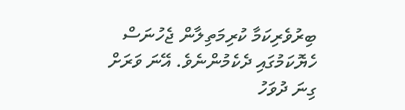ބިރުވެރިކަމާ ކުރިމަތިލާން ޖެހުނަސް ހެޔޮކަމުގައި ދެކެމުންނެވެ. އޭނަ ވަރަށް ގިނަ ދުވަހު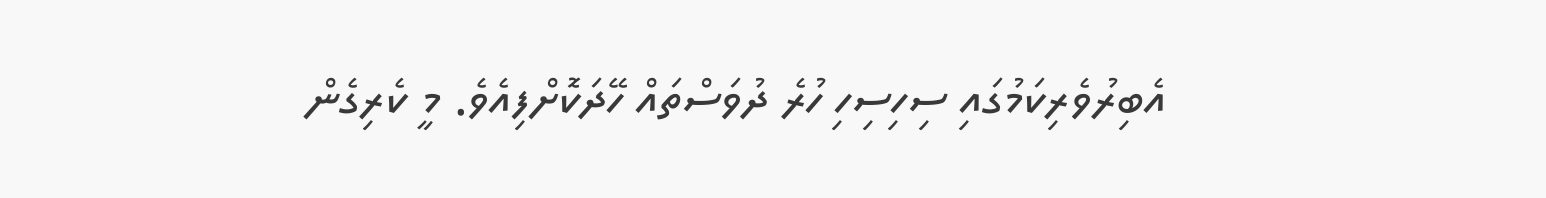އެބިރުވެރިކަމުގައި ސިހިސިހި ހުރެ ދުވަސްތައް ހޭދަކޮށްފިއެވެ. މީ ކެރިގެން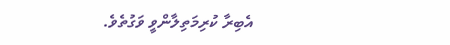އެބިރާ ކުރިމަތިލާންވީ ވަގުތެވެ.